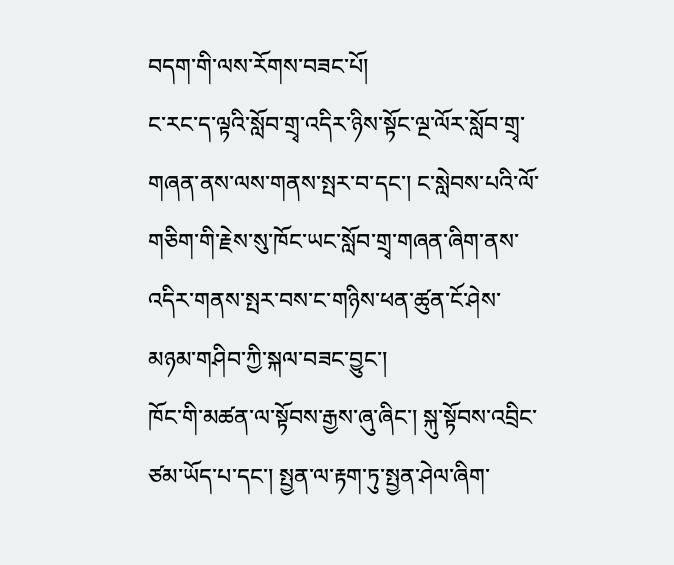བདག་གི་ལས་རོགས་བཟང་པོ།
ང་རང་ད་ལྟའི་སློབ་གྲྭ་འདིར་ཉིས་སྟོང་ལྔ་ལོར་སློབ་གྲྭ་གཞན་ནས་ལས་གནས་སྤར་བ་དང་། ང་སླེབས་པའི་ལོ་གཅིག་གི་རྗེས་སུ་ཁོང་ཡང་སློབ་གྲྭ་གཞན་ཞིག་ནས་འདིར་གནས་སྤར་བས་ང་གཉིས་ཕན་ཚུན་ངོ་ཤེས་མཉམ་གཤིབ་ཀྱི་སྐལ་བཟང་བྱུང་།
ཁོང་གི་མཚན་ལ་སྟོབས་རྒྱས་ཞུ་ཞིང་། སྐུ་སྟོབས་འབྲིང་ཙམ་ཡོད་པ་དང་། སྤྱན་ལ་རྟག་ཏུ་སྤྱན་ཤེལ་ཞིག་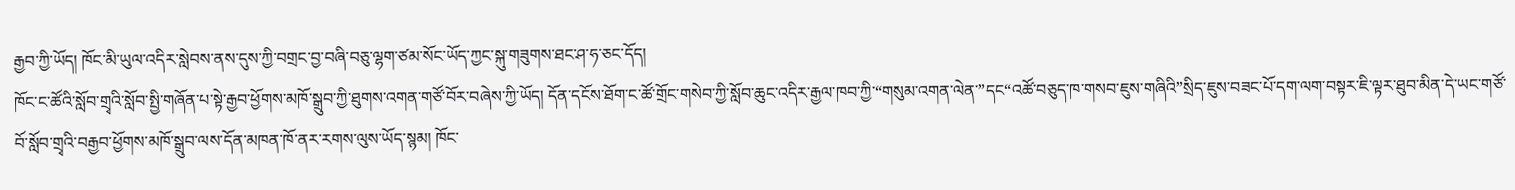རྒྱབ་ཀྱི་ཡོད། ཁོང་མི་ཡུལ་འདིར་སླེབས་ནས་དུས་ཀྱི་བགྲང་བྱ་བཞི་བཅུ་ལྷག་ཙམ་སོང་ཡོད་ཀྱང་སྐུ་གཟུགས་ཐང་ཤ་ཧ་ཅང་དོད།
ཁོང་ང་ཚོའི་སློབ་གྲྭའི་སློབ་སྤྱི་གཞོན་པ་སྟེ་རྒྱབ་ཕྱོགས་མཁོ་སྒྲུབ་ཀྱི་ཐུགས་འགན་གཙོ་བོར་བཞེས་ཀྱི་ཡོད། དོན་དངོས་ཐོག་ང་ཚོ་གྲོང་གསེབ་ཀྱི་སློབ་ཆུང་འདིར་རྒྱལ་ཁབ་ཀྱི་“གསུམ་འགན་ལེན་”དང“འཚོ་བཅུད་ཁ་གསབ་ཇུས་གཞིའི”སྲིད་ཇུས་བཟང་པོ་དག་ལག་བསྟར་ཇི་ལྟར་ཐུབ་མིན་དེ་ཡང་གཙོ་བོ་སློབ་གྲྭའི་བརྒྱབ་ཕྱོགས་མཁོ་སྒྲུབ་ལས་དོན་མཁན་ཁོ་ནར་རགས་ལུས་ཡོད་སྙམ། ཁོང་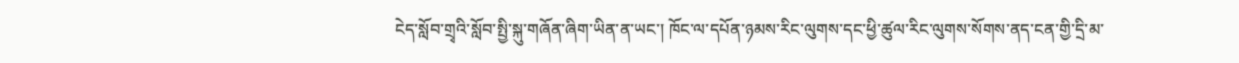ངེད་སློབ་གྲྭའི་སློབ་སྤྱི་སྐུ་གཞོན་ཞིག་ཡིན་ན་ཡང་། ཁོང་ལ་དཔོན་ཉམས་རིང་ལུགས་དང་ཕྱི་ཚུལ་རིང་ལུགས་སོགས་ནད་ངན་གྱི་དྲི་མ་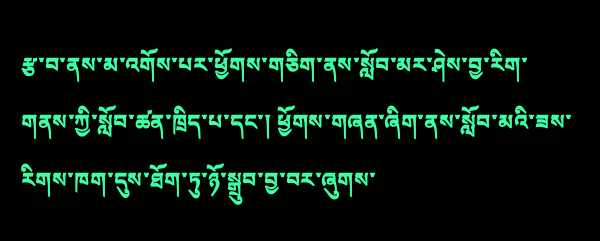རྩ་བ་ནས་མ་འགོས་པར་ཕྱོགས་གཅིག་ནས་སློབ་མར་ཤེས་བྱ་རིག་གནས་ཀྱི་སློབ་ཚན་ཁྲིད་པ་དང་། ཕྱོགས་གཞན་ཞིག་ནས་སློབ་མའི་ཟས་རིགས་ཁག་དུས་ཐོག་ཏུ་ཉོ་སྒྲུབ་བྱ་བར་ཞུགས་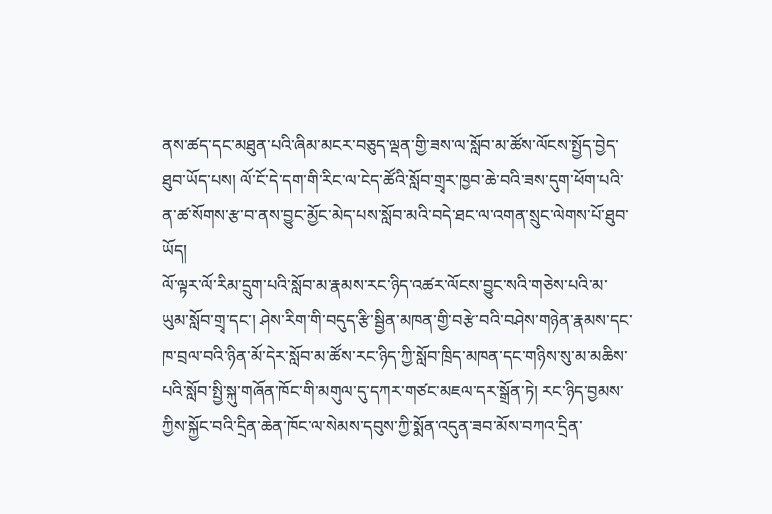ནས་ཚད་དང་མཐུན་པའི་ཞིམ་མངར་བཅུད་ལྡན་གྱི་ཟས་ལ་སློབ་མ་ཚོས་ལོངས་སྤྱོད་བྱེད་ཐུབ་ཡོད་པས། ལོ་ངོ་དེ་དག་གི་རིང་ལ་ངེད་ཚོའི་སློབ་གྲྭར་ཁྱབ་ཆེ་བའི་ཟས་དུག་ཕོག་པའི་ན་ཚ་སོགས་རྩ་བ་ནས་བྱུང་མྱོང་མེད་པས་སློབ་མའི་བདེ་ཐང་ལ་འགན་སྲུང་ལེགས་པོ་ཐུབ་ཡོད།
ལོ་ལྟར་ལོ་རིམ་དྲུག་པའི་སློབ་མ་རྣམས་རང་ཉིད་འཚར་ལོངས་བྱུང་སའི་གཅེས་པའི་མ་ཡུམ་སློབ་གྲྭ་དང་། ཤེས་རིག་གི་བདུད་རྩི་སྦྱིན་མཁན་གྱི་བརྩེ་བའི་བཤེས་གཉེན་རྣམས་དང་ཁ་བྲལ་བའི་ཉིན་མོ་དེར་སློབ་མ་ཚོས་རང་ཉིད་ཀྱི་སློབ་ཁྲིད་མཁན་དང་གཉིས་སུ་མ་མཆིས་པའི་སློབ་སྤྱི་སྐུ་གཞོན་ཁོང་གི་མགུལ་དུ་དཀར་གཙང་མཇལ་དར་སྒྲོན་ཏེ། རང་ཉིད་བྱམས་ཀྱིས་སྐྱོང་བའི་དྲིན་ཆེན་ཁོང་ལ་སེམས་དབུས་ཀྱི་སྨོན་འདུན་ཟབ་མོས་བཀའ་དྲིན་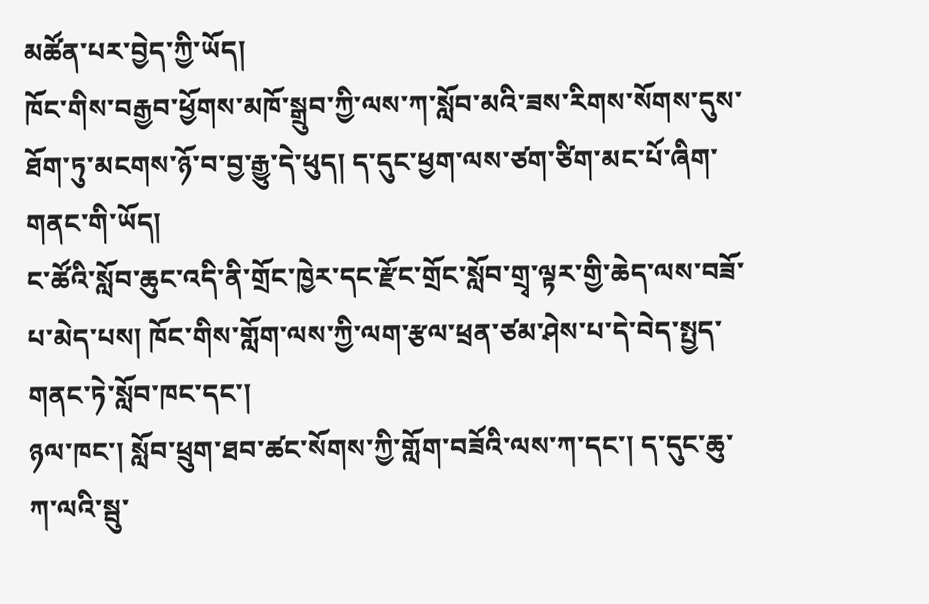མཚོན་པར་བྱེད་ཀྱི་ཡོད།
ཁོང་གིས་བརྒྱབ་ཕྱོགས་མཁོ་སྒྲུབ་ཀྱི་ལས་ཀ་སློབ་མའི་ཟས་རིགས་སོགས་དུས་ཐོག་ཏུ་མངགས་ཉོ་བ་བྱ་རྒྱུ་དེ་ཕུད། ད་དུང་ཕྱག་ལས་ཙག་ཙིག་མང་པོ་ཞིག་གནང་གི་ཡོད།
ང་ཚོའི་སློབ་ཆུང་འདི་ནི་གྲོང་ཁྱེར་དང་རྫོང་གྲོང་སློབ་གྲྭ་ལྟར་གྱི་ཆེད་ལས་བཟོ་པ་མེད་པས། ཁོང་གིས་གློག་ལས་ཀྱི་ལག་རྩལ་ཕྲན་ཙམ་ཤེས་པ་དེ་བེད་སྤྱད་གནང་ཏེ་སློབ་ཁང་དང་།
ཉལ་ཁང་། སློབ་ཕྲུག་ཐབ་ཚང་སོགས་ཀྱི་གློག་བཟོའི་ལས་ཀ་དང་། ད་དུང་ཆུ་ཀ་ལའི་སྦུ་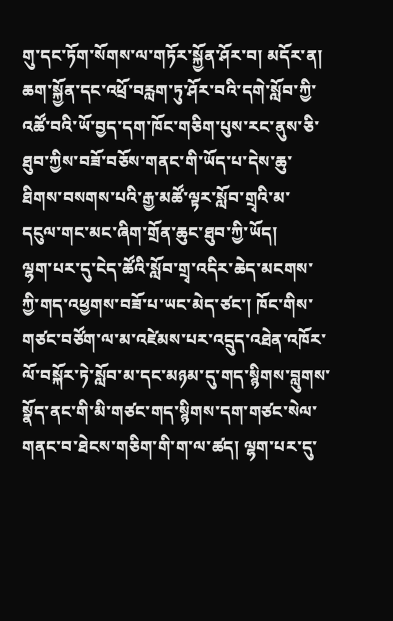གུ་དང་ཏོག་སོགས་ལ་གཏོར་སྐྱོན་ཤོར་བ། མདོར་ན། ཆག་སྐྱོན་དང་འཕྲོ་བརླག་ཏུ་ཤོར་བའི་དགེ་སློབ་ཀྱི་འཚོ་བའི་ཡོ་བྱད་དག་ཁོང་གཅིག་པུས་རང་ནུས་ཅི་ཐུབ་ཀྱིས་བཟོ་བཅོས་གནང་གི་ཡོད་པ་དེས་ཆུ་ཐིགས་བསགས་པའི་རྒྱ་མཚོ་ལྟར་སློབ་གྲྭའི་མ་དངུལ་གང་མང་ཞིག་གྲོན་ཆུང་ཐུབ་ཀྱི་ཡོད།
ལྷག་པར་དུ་ངེད་ཚོའི་སློབ་གྲྭ་འདིར་ཆེད་མངགས་ཀྱི་གད་འཕྱགས་བཟོ་པ་ཡང་མེད་ཙང་། ཁོང་གིས་གཙང་བཙོག་ལ་མ་འཛེམས་པར་འདྲུད་འཐེན་འཁོར་ལོ་བསྐོར་ཏེ་སློབ་མ་དང་མཉམ་དུ་གད་སྙིགས་བླུགས་སྣོད་ནང་གི་མི་གཙང་གད་སྙིགས་དག་གཙང་སེལ་གནང་བ་ཐེངས་གཅིག་གི་ག་ལ་ཚད། ལྷག་པར་དུ་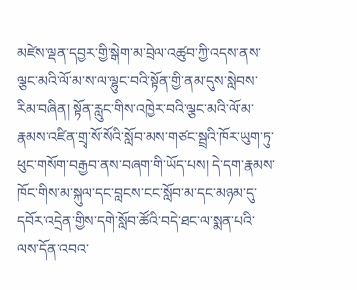མཛེས་ལྡན་དབྱར་གྱི་སྒེག་མ་བྲེལ་འཚུབ་ཀྱི་འདས་ནས་ལྕང་མའི་ལོ་མ་ས་ལ་ལྷུང་བའི་སྟོན་གྱི་ནམ་དུས་སླེབས་རིམ་བཞིན། སྟོན་རླུང་གིས་འཁྱེར་བའི་ལྕང་མའི་ལོ་མ་རྣམས་འཛིན་གྲྭ་སོ་སོའི་སློབ་མས་གཙང་སྦྲའི་ཁོར་ཡུག་ཏུ་ཕུང་གསོག་བརྒྱབ་ནས་བཞག་གི་ཡོད་པས། དེ་དག་རྣམས་ཁོང་གིས་མ་སྐུལ་དང་བླངས་ངང་སློབ་མ་དང་མཉམ་དུ་དབོར་འདྲེན་གྱིས་དགེ་སློབ་ཚོའི་བདེ་ཐང་ལ་སྨན་པའི་ལས་དོན་འབའ་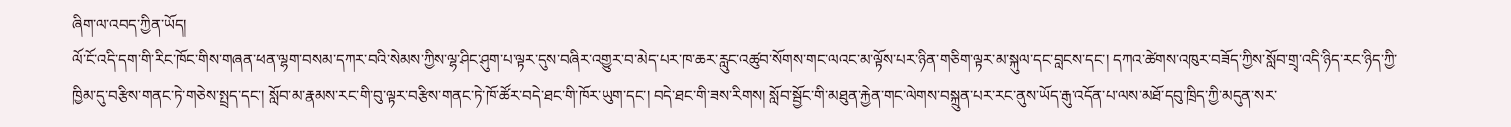ཞིག་ལ་འབད་ཀྱིན་ཡོད།
ལོ་ངོ་འདི་དག་གི་རིང་ཁོང་གིས་གཞན་ཕན་ལྷག་བསམ་དཀར་བའི་སེམས་ཀྱིས་ལྷ་ཤིང་ཤུག་པ་ལྟར་དུས་བཞིར་འགྱུར་བ་མེད་པར་ཁ་ཆར་རླུང་འཚུབ་སོགས་གང་ལའང་མ་ལྟོས་པར་ཉིན་གཅིག་ལྟར་མ་སྐུལ་དང་བླངས་དང་། དཀའ་ཚེགས་འཁུར་བཟོད་ཀྱིས་སློབ་གྲྭ་འདི་ཉིད་རང་ཉིད་ཀྱི་ཁྱིམ་དུ་བརྩིས་གནང་ཏེ་གཅེས་སྤྲད་དང་། སློབ་མ་རྣམས་རང་གི་བུ་ལྟར་བརྩིས་གནང་ཏེ་ཁོ་ཚོར་བདེ་ཐང་གི་ཁོར་ཡུག་དང་། བདེ་ཐང་གི་ཟས་རིགས། སློབ་སྦྱོང་གི་མཐུན་རྐྱེན་གང་ལེགས་བསྐྲུན་པར་རང་ནུས་ཡོད་རྒུ་འདོན་པ་ལས་མཐོ་དབུ་ཁྲིད་ཀྱི་མདུན་སར་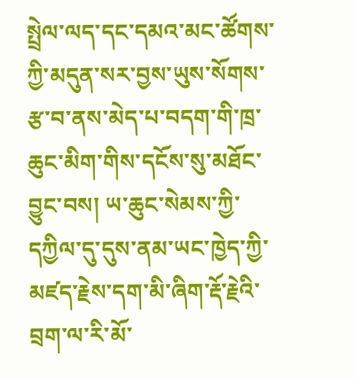སྤྲེལ་ལད་དང་དམའ་མང་ཚོགས་ཀྱི་མདུན་སར་བྱས་ཡུས་སོགས་རྩ་བ་ནས་མེད་པ་བདག་གི་ཁྲ་ཆུང་མིག་གིས་དངོས་སུ་མཐོང་བྱུང་བས། ཡ་ཆུང་སེམས་ཀྱི་དཀྱིལ་དུ་དུས་ནམ་ཡང་ཁྱེད་ཀྱི་མཛད་རྗེས་དག་མི་ཞིག་རྡོ་རྗེའི་བྲག་ལ་རི་མོ་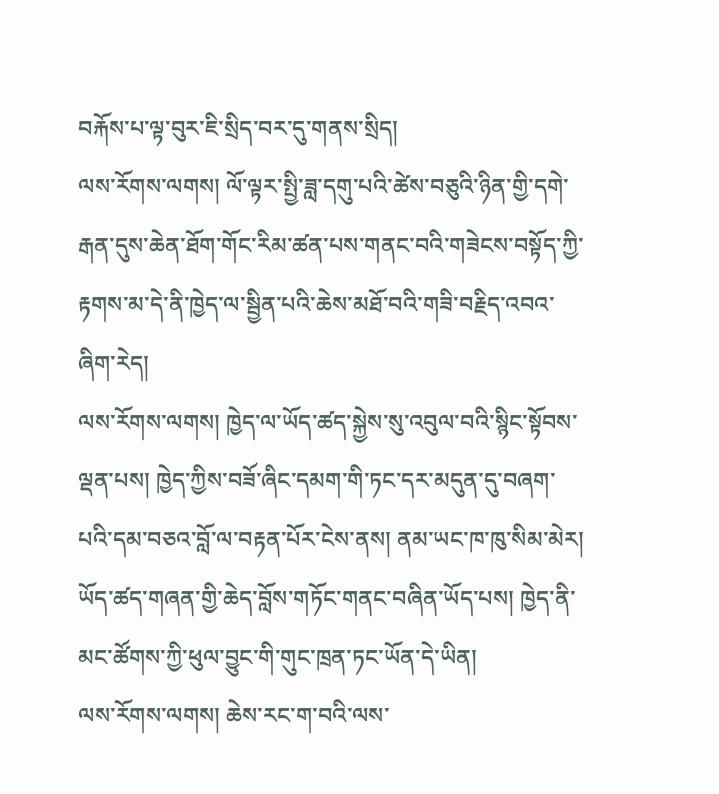བརྐོས་པ་ལྟ་བུར་ཇི་སྲིད་བར་དུ་གནས་སྲིད།
ལས་རོགས་ལགས། ལོ་ལྟར་སྤྱི་ཟླ་དགུ་པའི་ཚེས་བཅུའི་ཉིན་གྱི་དགེ་རྒན་དུས་ཆེན་ཐོག་གོང་རིམ་ཚན་པས་གནང་བའི་གཟེངས་བསྟོད་ཀྱི་རྟགས་མ་དེ་ནི་ཁྱེད་ལ་སྦྱིན་པའི་ཆེས་མཐོ་བའི་གཟི་བརྗིད་འབའ་ཞིག་རེད།
ལས་རོགས་ལགས། ཁྱེད་ལ་ཡོད་ཚད་སྐྱེས་སུ་འབུལ་བའི་སྙིང་སྟོབས་ལྡན་པས། ཁྱེད་ཀྱིས་བཟོ་ཞིང་དམག་གི་ཏང་དར་མདུན་དུ་བཞག་པའི་དམ་བཅའ་བློ་ལ་བརྟན་པོར་ངེས་ནས། ནམ་ཡང་ཁ་ཁུ་སིམ་མེར། ཡོད་ཚད་གཞན་གྱི་ཆེད་བློས་གཏོང་གནང་བཞིན་ཡོད་པས། ཁྱེད་ནི་མང་ཚོགས་ཀྱི་ཕུལ་བྱུང་གི་གུང་ཁྲན་ཏང་ཡོན་དེ་ཡིན།
ལས་རོགས་ལགས། ཆེས་རང་ག་བའི་ལས་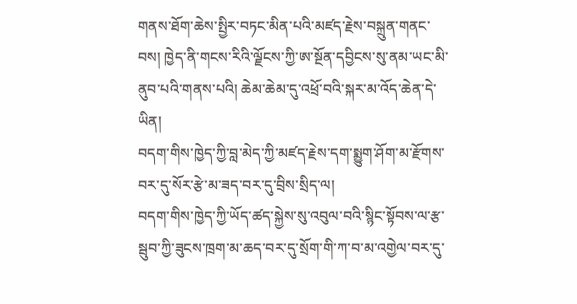གནས་ཐོག་ཆེས་སྤྱིར་བཏང་མིན་པའི་མཛད་རྗེས་བསྐྲུན་གནང་བས། ཁྱེད་ནི་གངས་རིའི་ལྗོངས་ཀྱི་ཨ་སྔོན་དབྱིངས་སུ་ནམ་ཡང་མི་ནུབ་པའི་གནས་པའི། ཆེམ་ཆེམ་དུ་འཕྲོ་བའི་སྐར་མ་འོད་ཆེན་དེ་ཡིན།
བདག་གིས་ཁྱེད་ཀྱི་བླ་མེད་ཀྱི་མཛད་རྗེས་དག་སྨྱུག་ཤོག་མ་རྫོགས་བར་དུ་སོར་རྩེ་མ་ཟད་བར་དུ་བྲིས་སྲིད་ལ།
བདག་གིས་ཁྱེད་ཀྱི་ཡོད་ཚད་སྐྱེས་སུ་འབུལ་བའི་སྙིང་སྟོབས་ལ་རྩ་སྦུབ་ཀྱི་ཟུངས་ཁྲག་མ་ཆད་བར་དུ་སྲོག་གི་ཀ་བ་མ་འགྱེལ་བར་དུ་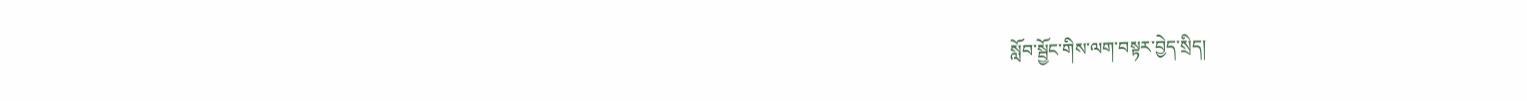སློབ་སྦྱོང་གིས་ལག་བསྟར་བྱེད་སྲིད།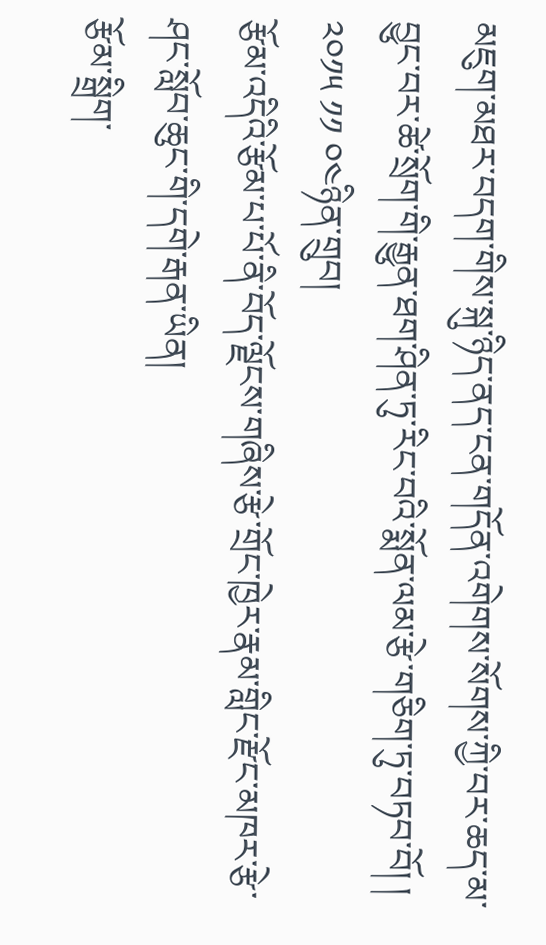མཇུག་མཐར་བདག་གིས་སྐུ་ཉིད་ནད་ངན་གདོན་འགེགས་སོགས་ཀྱི་བར་ཆད་མ་བྱུང་བར་ཚེ་སྲོག་གི་རྒྱུན་ཐག་ཤིན་ཏུ་རིང་བའི་སྨོན་ལམ་རྩེ་གཅིག་ཏུ་བཏབ་བོ། །
༢༠༡༥ ༡༡ ༠༤ཉིན་གྲུབ།
རྩོམ་འདིའི་རྩོམ་པ་པོ་ནི་བོད་ལྗོངས་གཞིས་རྩེ་གྲོང་ཁྱེར་རྣམ་གླིང་རྫོང་མཁར་རྩེ་ཤང་སློབ་ཆུང་གི་དགེ་རྒན་ཡིན།
རྩོམ་སྒྲིག་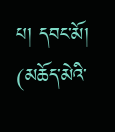པ། དབང་མོ།
(མཆོད་མེའི་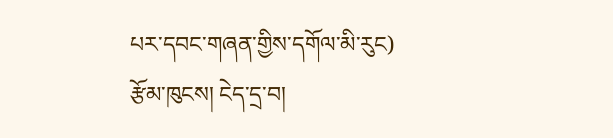པར་དབང་གཞན་གྱིས་དགོལ་མི་རུང)
རྩོམ་ཁུངས། ངེད་དྲ་བ།